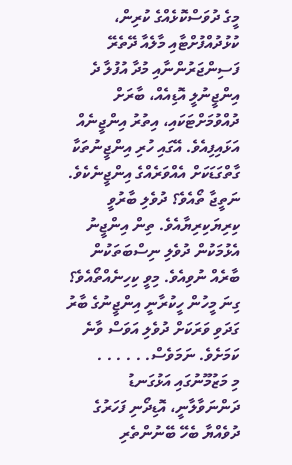މީގެ ދުވަސްކޮޅެއްގެ ކުރިން، ކުޅުދުއްފުށްޓާއި މާލެއާ ދޭތެރޭ ފަސިންޖަރުންނާއި މުދާ އުފުލާ ދެ އިންޖީނުލީ އޮޑިއެއް، ބާރަށް ދުއްވުމަށްޓަކައި، އިތުރު އިންޖީނެއް އަޅައިފިއެވެ. އޭގައި ހުރި އިންޖީނުތަކާ ގާތްގަޑަކަށް އެއްވަރެއްގެ އިންޖީނެކެވެ. ނަތީޖާ ތޯއެވެ؟ ދުވެލި ބާރުވީ ކިރިޔަކިރިޔާއެވެ. ތިން އިންޖީނު އެޅުމަކުން ދުވެލި ނިސްބަތަކުން ބާރެއް ނުވިއެވެ. މިވީ ކިހިނެއްތޯއެވެ؟ ގިނަ މީހުން ހީކުރާނީ އިންޖީނުގެ ބާރު ގަދަވި ވަރަކަށް ދުވެލި އަވަސް ވާނެ ކަމަށެވެ. ނަމަވެސް. . . . . .
މި މަޒުމޫނުގައި އަޅުގަނޑު ދަންނަވާލާނީ، އޮޑިދޯނި ފަހަރުގެ ދުވެއްޔާ ބެހޭ ބޭނުންތެރި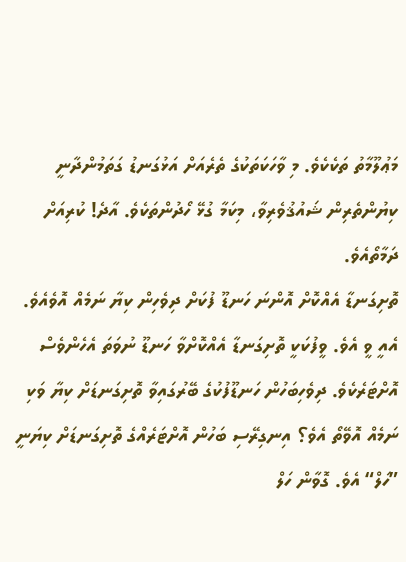މަޢުލޫމާތު ތަކެކެވެ. މި ވާހަކަތަކުގެ ތެރެއަށް އަޅުގަނޑު ގަތަމުންދާނީ ކިޔުންތެރިން ޝައުޤުވެރިވާ، މިކަމާ ގުޅޭ ހޯދުންތަކެވެ. އާދެ! ކުރިއަށް ދަމާތޯއެވެ.
ތޮށިގަނޑާ އެއްކޮށް އޮންނަ ހަނޑޫ ފުކަށް ދިވެހިން ކިޔާ ނަމެއް އޮވެއެވެ. އެއީ ވީ އެވެ. ވީފުކަކީ ތޮށިގަނޑާ އެއްކޮށްވާ ހަނޑޫ ނުވަތަ އެހެންވެސް އޮށްޓަރެކެވެ. ދިވެހިބަހުން ހަނޑޫފުކުގެ ބޭރުގައިވާ ތޮށިގަނޑަށް ކިޔާ ވަކި ނަމެއް އޮވޭތޯ އެވެ؟ އިނގިރޭސި ބަހުން އޮށްޓަރެއްގެ ތޮށިގަނޑަށް ކިޔަނީ ”ހަލް“ އެވެ. ގޮވާން ހަލް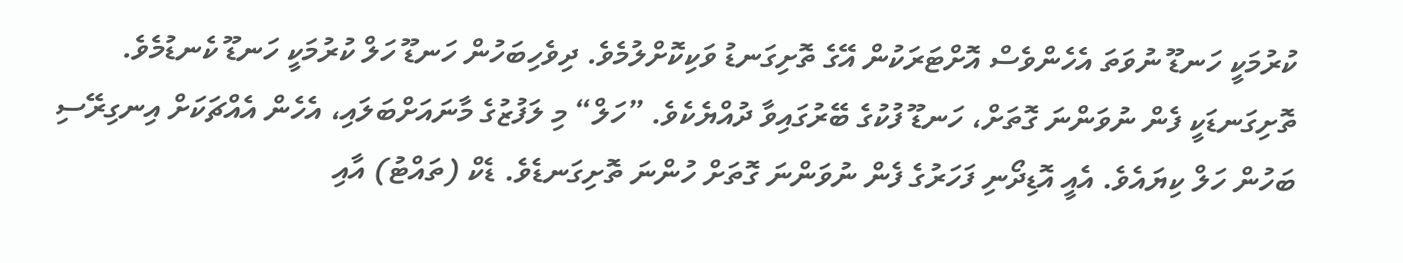ކުރުމަކީ ހަނޑޫ ނުވަތަ އެހެންވެސް އޮށްޓަރަކުން އޭގެ ތޮށިގަނޑު ވަކިކޮށްލުމެވެ. ދިވެހިބަހުން ހަނޑޫ ހަލް ކުރުމަކީ ހަނޑޫ ކެނޑުމެވެ. ތޮށިގަނޑަކީ ފެން ނުވަންނަ ގޮތަށް، ހަނޑޫ ފުކުގެ ބޭރުގައިވާ ދުއްޔެކެވެ. ”ހަލް“ މި ލަފުޒުގެ މާނައަށްބަލައި، އެހެން އެއްޗަކަށް އިނގިރޭސި ބަހުން ހަލް ކިޔައެވެ. އެއީ އޮޑިދޯނި ފަހަރުގެ ފެން ނުވަންނަ ގޮތަށް ހުންނަ ތޮށިގަނޑެވެ. ޑެކް (ތައްޓު) އާއި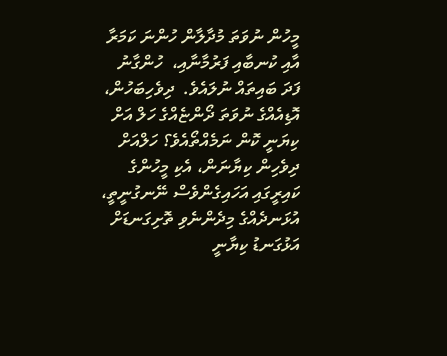މީހުން ނުވަތަ މުދާލާން ހުންނަ ކަމަރާ އާއި ކުނބާއި ފަރުމާނާއި،  ހުންގާނު ފަދަ ބައިތައް ނުލައެވެ.  ދިވެހިބަހުން، އޮޑިއެއްގެ ނުވަތަ ދޯންޏެއްގެ ހަލް އަށް ކިޔަނީ ކޮން ނަމެއްތޯއެވެ؟ ހަލްއަށް ދިވެހިން ކިޔާނަން، އެކި މީހުންގެ ކައިރީގައި އަހައިގެންވެސް ނޭނގުނީތީ، އުޅަނދެއްގެ މިދެންނެވި ތޮށިގަނޑަށް އަޅުގަނޑު ކިޔާނީ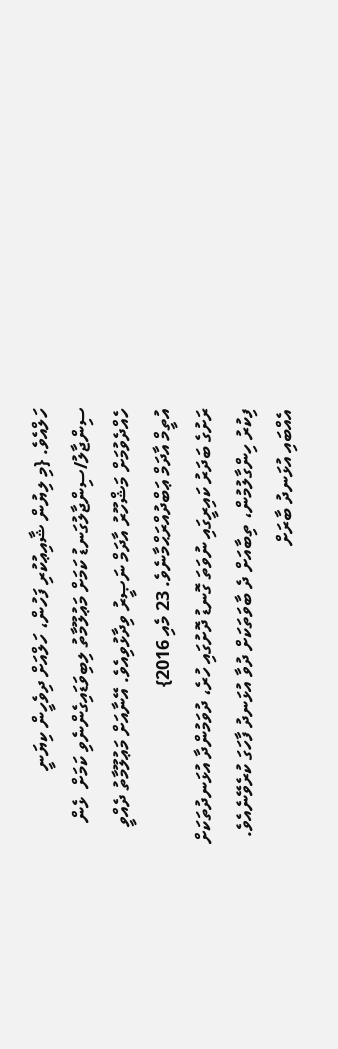ހަލްއެވެ. {މި ލިޔުން ޝާއިޢުކުރި ފަހުން، ހަލްއަށް ދިވެހީން ކިޔަނީ ސިންޖާލު/ސިންޖާލުގަނޑު ކަމަށް މަޢުލޫމާތު ލިބިވަޑައިގެންނެވި ކަމަށް  ޅެން ހެއްދެވުމަށް މަޝްހޫރު އާދަމް ނަޞީރު ވިދާޅުވިއެވެ. އޭނާއަށް މަޢުލޫމާތު ދެއްވީ  އުތީމް އާދަމް ޢަބްދުއްރަޙްމާނެވެ. 23 މެއި 2016}
ރަށުގެ ބަދަރު ކައިރީގައި ނުވަތަ ގޮނޑު ދޮށުގައި ހުރެ، ދުވަމުންދާ އުޅަނދުތަކަށް ފިކުރު ހިންގާލުމުން، ތިބާއަށް ދެ ބާވަތަކަށް ދުވާ އުޅަނދު ފާހަގަ ކުރެވޭނެއެވެ. އެއްބައި އުޅަނދު ބާރަށް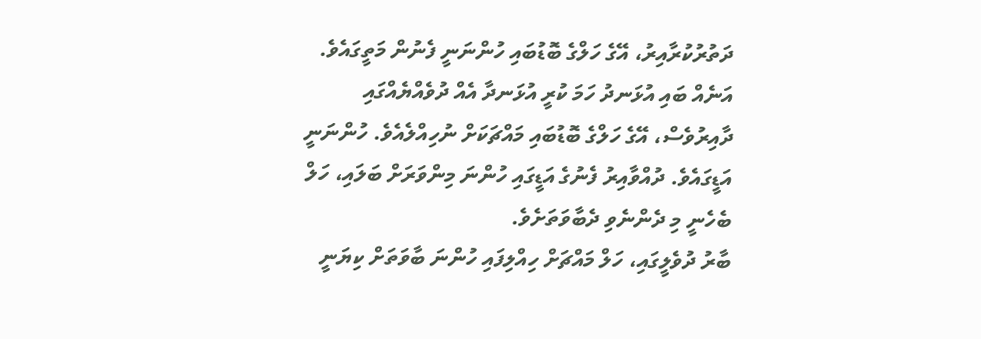ދަތުރުކުރާއިރު، އޭގެ ހަލްގެ ބޮޑުބައި ހުންނަނީ ފެނުން މަތީގައެވެ. އަނެއް ބައި އުޅަނދު ހަމަ ކުރީ އުޅަނދާ އެއް ދުވެއްޔެއްގައި ދާއިރުވެސް، އޭގެ ހަލްގެ ބޮޑުބައި މައްޗަކަށް ނުހިއްލެއެވެ. ހުންނަނީ އަޑީގައެވެ. ދުއްވާއިރު ފެނުގެ އަޑީގައި ހުންނަ މިންވަރަށް ބަލައި، ހަލް ބެހެނީ މި ދެންނެވި ދެބާވަތަށެވެ.
ބާރު ދުވެލީގައި، ހަލް މައްޗަށް ހިއްލިފައި ހުންނަ ބާވަތަށް ކިޔަނީ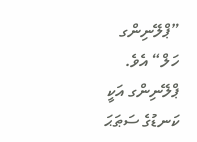”ޕްލޭނިންގ ހަލް“ އެވެ.  ޕްލޭނިންގ އަކީ ކަނޑުގެ ސަޠަޙަ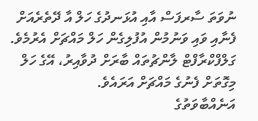ނުވަތަ ސާރފަސް އާއި އުޅަނދުގެ ހަލް އާ ދޭތެރެއަށް ފެނާއި ވައި ވަނުމުން އުފުލިގެން ހަލް މައްޗަށް އެރުމެވެ. ގަލްފްކްރާފްޓް ލާންޗުތައް ބާރަށް ދުވާއިރު، އޭގެ ހަލް މިގޮތަށް ފެނުގެ މައްޗަށް އަރައެވެ.
އަނެއްބާވަތުގެ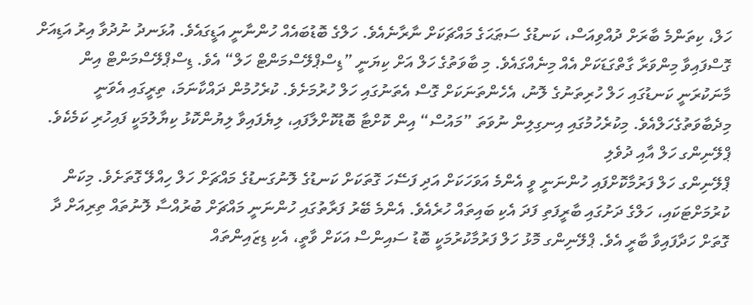ހަލް، ކިތަންމެ ބާރަށް ދުއްވިއަސް، ކަނޑުގެ ސަޠަޙަގެ މައްޗަކަށް ނާރާނެއެވެ. ހަލްގެ ބޮޑުބައެއް ހުންނާނީ އަޑީގައެވެ. އުޅަނދު ނުދުވާ އިރު އަޑިއަށް ގޮސްފައިވާ މިންވަރާ ގާތްގަޑަކަށް އެއް މިނެއްގައެވެ. މި ބާވަތުގެ ހަލް އަށް ކިޔަނީ ”ޑިސްޕްލޭސްމަންޓް ހަލް“ އެވެ. ޑިސްޕްލޭސްމަންޓް އިން މާނަކުރަނީ ކަނޑުގައި ހަލް ހުރިތަނުގެ ލޮނު، އެހެންތަނަކަށް ގޮސް އެތަނުގައި ހަލް ހުރުމަށެވެ. ކުރެހުމުން ދައްކާނަމަ، ތިރީގައި އެވަނީ މިދެބާވަތުގެހަލްއެވެ. މިކުރެހުމުގައި އިނގިލިން ނުވަތަ ”މައުސް“ އިން ކޮށްޓާ ބޮޑުކޮށްލާފައި، ލިޔެފައިވާ ލިޔުންކޮޅު ކިޔާލުމަކީ ފައިހުރި ކަމެކެވެ.
ޕްލޭނިންގ ހަލް އާއި ދުވެލި
ޕްލޭނިންގ ހަލް ފަރުމާކޮށްފައި ހުންނަނީ ވީ އެންމެ އަވަހަކަށް އަދި ފަސޭހަ ގޮތަކަށް ކަނޑުގެ ލޮނުގަނޑުގެ މައްޗަށް ހަލް ހިއްލޭ ގޮތަށެވެ. މިކަން ކުރުމަށްޓަކައި، ހަލްގެ ދަށުގައި ބާރީފަތި ފަދަ އެކި ބައިތައް ހުރެއެވެ. އެންމެ ބޭރު ފަރާތުގައި ހުންނަނީ މައްޗަށް ބުރުއްސާ ލޮނުތައް ތިރިއަށް ދާ ގޮތަށް ހަދާފައިވާ ބާރީ އެވެ. ޕްލޭނިންގ މޮޅު ހަލް ފަރުމާކުރުމަކީ ބޮޑު ސައިންސް އަކަށް ވާތީ، އެކި ޑިޒައިންތައް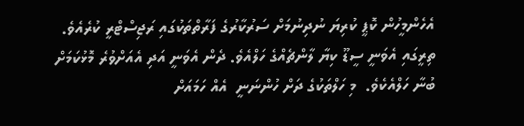އެހެންމީހުން ކޮޕީ ކުރިޔަ ނުދިނުމަށް ސަރުކާރުގެ ފަރާތްތަކުގައި ރަޖިސްޓްރީ ކުރެއެވެ. ތިރީގައި އެވަނީ ސީޑޫ ކިޔާ ލާންޗެއްގެ ހަލްއެވެ. ދެން އެވަނީ އަދި އެއަށްވުރެ މޮޅުކަމަށް ބުނާ ހަލްއެކެވެ.  މި ހަލްތަކުގެ ދަށް ހުންނަނީ  އެއް ހަމައަށް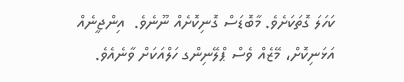ކަހަލަ ގޮތަކަށެވެ. މާބޮޑަސް ގޮނިކޮށެއް ނޫނެވެ.  އިންޖީނެއް އަޅަނިކޮށް، މޭޒެއް ވެސް ޕްލޭނިންގ ހަލްއަކަށް ވާނެއެވެ.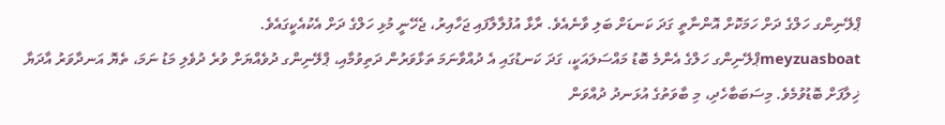ޕްލޭނިންގ ހަލްގެ ދަށް ހަމަކޮށް އޮންނާތީ ގަދަ ކަނޑަށް ބަލި ވާނެއެވެ. ރާޅާ އުފުލާލާފައި ޖަހާއިރު، ޖެހޭނީ މުޅި ހަލްގެ ދަށް އެކުއެކީގައެވެ.
meyzuasboatޕްލޭނިންގ ހަލްގެ އެންމެ ބޮޑު މައްސަލައަކީ، ގަދަ ކަނޑުގައި އެ ދުއްވާނަމަ ތަޅާވަރުން ދަތިވުމާއި، ޕްލޭނިންގ ދުވެއްޔަށް ވުރެ ދުވެލި މަޑު ނަމަ، ތެޔޮ އަނދާވަރު އާދަޔާ ޚިލާފަށް ބޮޑުވުމެވެ. މިސަބަބާހެދި، މި ބާވަތުގެ އުޅަނދު ދުއްވަން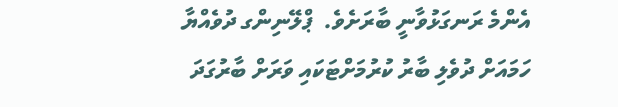އެންމެ ރަނގަޅުވާނީ ބާރަށެވެ.  ޕްލޭނިންގ ދުވެއްޔާ ހަމައަށް ދުވެލި ބާރު ކުރުމަށްޓަކައި ވަރަށް ބާރުގަދަ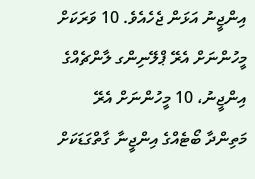އިންޖީނު އަޅަން ޖެހެއެވެ. 10 ވަރަކަށް މީހުންނަށް އެރޭ ޕްލޭނިންގ ލާންޗެއްގެ އިންޖީނު، 10 މީހުންނަށް އެރޭ މަތިންދާ ބޯޓެއްގެ އިންޖީނާ ގާތްގަޑަކަށް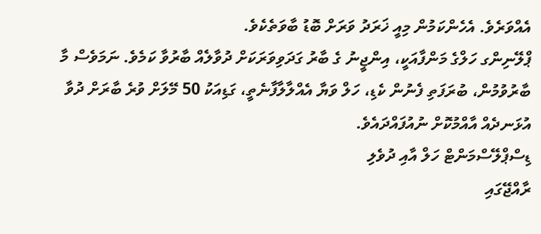އެއްވަރެވެ. އެހެންކަމުން މިއީ ޚަރަދު ވަރަށް ބޮޑު ބާވަތެކެވެ.
ޕްލޭނިންގ ހަލްގެ މަންފާއަކީ، އިންޖީނު ގެ ބާރު ގަދަވިވަރަކަށް ދުވާލެއް ބާރުވާ ކަމެވެ. ނަމަވެސް މާ ބާރުވުމުން، ބުރަފަތި ފެނުން ކެޑި، ހަލް ވަޔާ އެއްލާލާފާނެތީ، ގަޑިއަކު 50 މޭލަށް ވުރެ ބާރަށް ދުވާ އުޅަނދެއް އާއްމުކޮށް ނުއުފައްދައެވެ.
ޑިސްޕްލޭސްމަންޓް ހަލް އާއި ދުވެލި
ރާއްޖޭގައި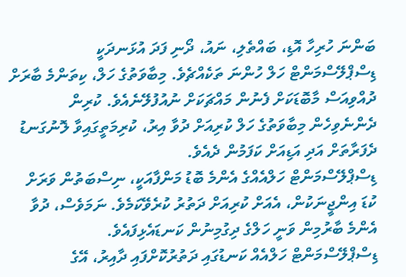ބަންނަ ހުރިހާ އޮޑި، ބައްތެލި، ނައު، ދޯނި ފަދަ އުޅަނދަކީ ޑިސްޕްލޭސްމަންޓް ހަލް ހުންނަ ތަކެއްޗެވެ. މިބާވަތުގެ ހަލް، ކިތަންމެ ބާރަށް ދުއްވިއަސް މާބޮޑަކަށް ފެނުން މައްޗަކަށް ނުއުފުލޭނެއެވެ. ކުރިން ދެންނެވިހެން މިބާވަތުގެ ހަލް ކުރިއަށް ދުވާ އިރު، ކުރިމަތީގައިވާ ލޮނުގަނޑު ދެފަރާތަށް އަދި އަޑިއަށް ކަފަމުން ދެއެވެ.
ޑިސްޕްލޭސްމަންޓް ހަލްއެއްގެ އެންމެ ބޮޑު މަންފާއަކީ، ނިސްބަތުން ވަރަށް ކުޑަ އިންޖީނަކުން، އެއަށް ކުރިއަށް ދަތުރު ކުރެވޭކަމެވެ. ނަމަވެސް، ދުވާ އެންމެ ބާރުމިން ވަނީ ހަލްގެ ދިގުމިނުން ކަނޑައެޅިފައެވެ.
ޑިސްޕްލޭސްމަންޓް ހަލްއެއް ކަނޑުގައި ދަތުރުކޮށްފައި ދާއިރު، އޭގެ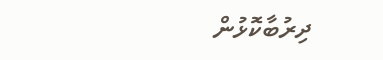ދިރުބާކޮޅުން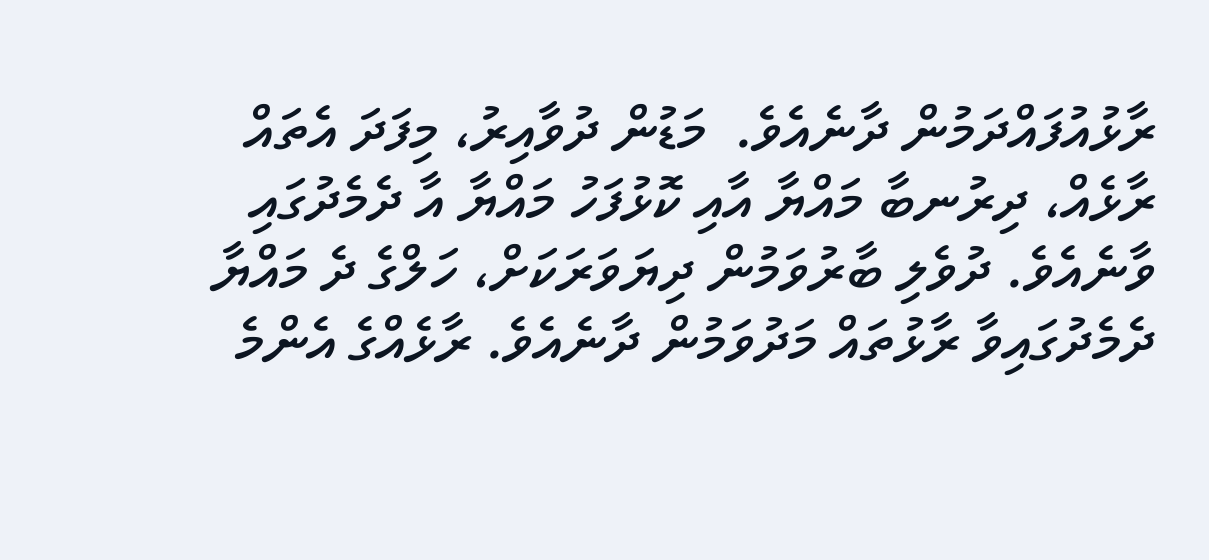ރާޅުއުފައްދަމުން ދާނެއެވެ.  މަޑުން ދުވާއިރު، މިފަދަ އެތައް ރާޅެއް، ދިރުނބާ މައްޔާ އާއި ކޮޅުފަހު މައްޔާ އާ ދެމެދުގައި ވާނެއެވެ. ދުވެލި ބާރުވަމުން ދިޔަވަރަކަށް، ހަލްގެ ދެ މައްޔާ ދެމެދުގައިވާ ރާޅުތައް މަދުވަމުން ދާނެއެވެ. ރާޅެއްގެ އެންމެ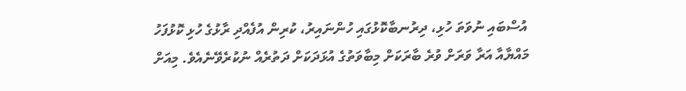އުސްބައި ނުވަތަ ހުޅި، ދިރުނބާކޮޅުގައި ހުންނައިރު، ކުރިން އުފެއްދި ރާޅުގެ ހުޅި ކޮޅުފަހު މައްޔާއާ އަރާ ވަރަށް ވުރެ ބާރަކަށް މިބާވަތުގެ އުޅަދަކަށް ދަތުރެއް ނުކުރެވޭނެއެވެ. މިއަށް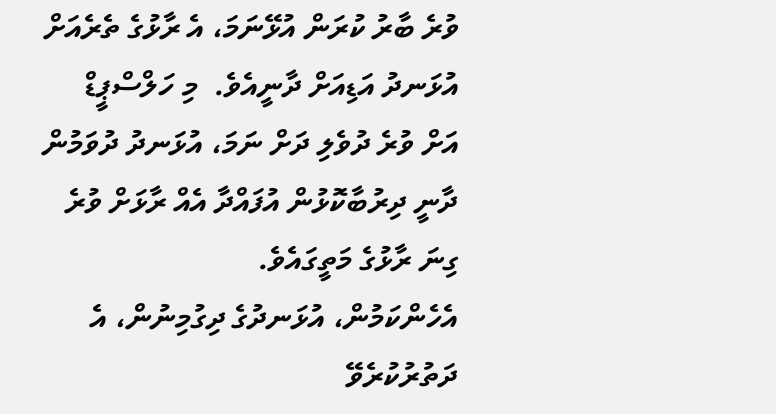ވުރެ ބާރު ކުރަން އުޅޭނަމަ، އެ ރާޅުގެ ތެރެއަށް އުޅަނދު އަޑިއަށް ދާނީއެވެ.  މި ހަލްސްޕީޑް އަށް ވުރެ ދުވެލި ދަށް ނަމަ، އުޅަނދު ދުވަމުން ދާނީ ދިރުބާކޮޅުން އުފައްދާ އެއް ރާޅަށް ވުރެ ގިނަ ރާޅުގެ މަތީގައެވެ.
އެހެންކަމުން، އުޅަނދުގެ ދިގުމިނުން، އެ ދަތުރުކުރެވޭ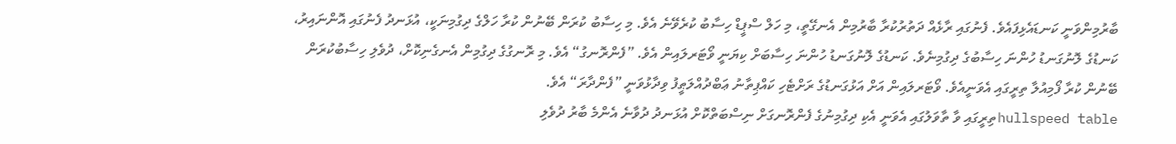ބާރުމިންވަނީ ކަނޑައެޅިފައެވެ. ފެނުގައި ރާޅެއް ދަތުރުކުރާ ބާރުމިން އެނގޭތީ، މި ހަލް ސްޕީޑް ހިސާބު ކުރެވޭނެ އެވެ. މި ހިސާބު ކުރަން ބޭނުން ކުރާ ހަލްގެ ދިގުމިނަކީ، އުޅަނދު ފެނުގައި އޮންނައިރު، ކަނޑުގެ ލޮނުގަނޑު ހުންނަ ހިސާބުގެ ދިގުމިނެވެ. ކަނޑުގެ ލޮނުގަނޑު ހުންނަ ހިސާބަށް ކިޔަނީ ވޯޓަރލައިން އެވެ. ”ފެންރޮނގު“ އެވެ. މި ރޮނގުގެ ދިގުމިން އެނގެނިކޮށް، ދުވެލި ހިސާބުކުރަން ބޭނުން ކުރާ ފޯމިއުލާ ތިރީގައި އެވަނީއެވެ. ވޯޓަރލައިން އަށް އަޅުގަނޑުގެ ރަށްޓެހި ކައްޕިތާނު ޢަބްދުއްލަޠީފު ވިދާޅުވަނީ ”ފެންދާރަ“ އެވެ.
hullspeed tableތިރީގައި ވާ ތާވަލުގައި އެވަނީ އެކި ދިގުމިނުގެ ފެންރޮނގަށް ނިސްބަތްކޮށް އުޅަނދު ދުވާނެ އެންމެ ބާރު ދުވެލި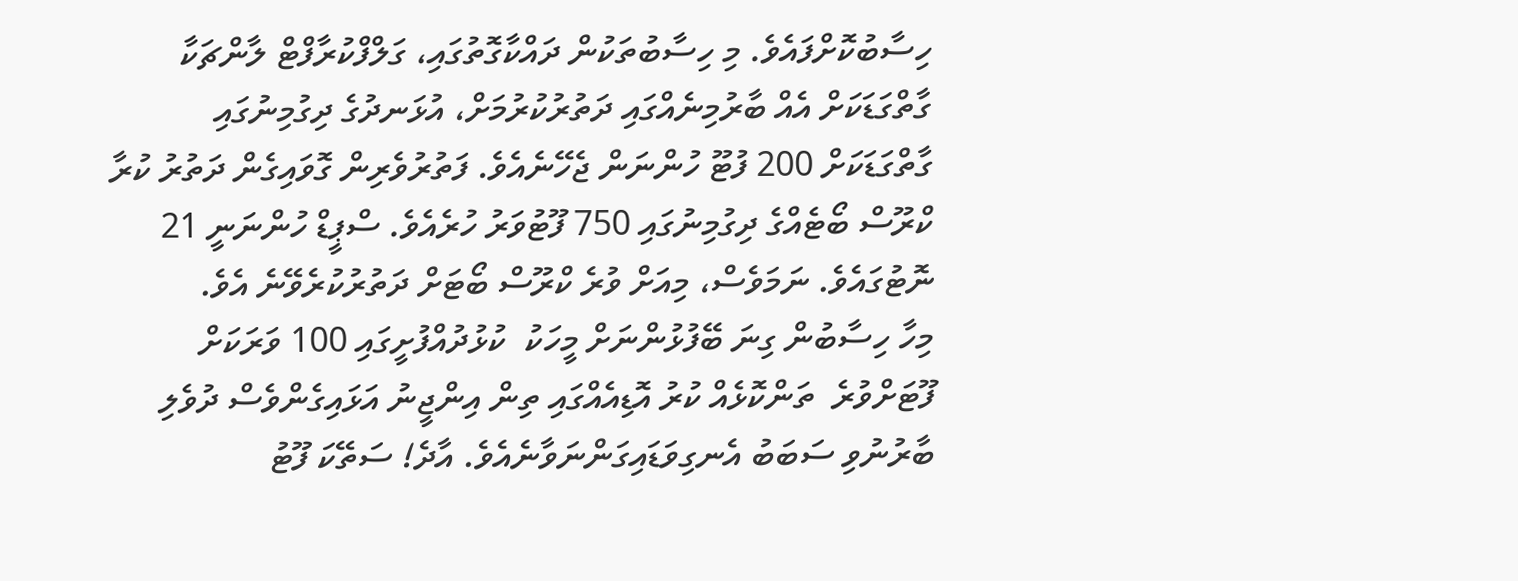ހިސާބުކޮށްފައެވެ. މި ހިސާބުތަކުން ދައްކާގޮތުގައި، ގަލްފްކުރާފްޓް ލާންޗަކާ ގާތްގަޑަކަށް އެއް ބާރުމިނެއްގައި ދަތުރުކުރުމަށް، އުޅަނދުގެ ދިގުމިނުގައި ގާތްގަޑަކަށް 200 ފުޓޫ ހުންނަން ޖެހޭނެއެވެ. ފަތުރުވެރިން ގޮވައިގެން ދަތުރު ކުރާ ކްރޫސް ބޯޓެއްގެ ދިގުމިނުގައި 750 ފޫޓުވަރު ހުރެއެވެ. ސްޕީޑް ހުންނަނީ 21 ނޮޓުގައެވެ. ނަމަވެސް، މިއަށް ވުރެ ކްރޫސް ބޯޓަށް ދަތުރުކުރެވޭނެ އެވެ.
މިހާ ހިސާބުން ގިނަ ބޭފުޅުންނަށް މީހަކު  ކުޅުދުއްފުށީގައި 100 ވަރަކަށް ފޫޓަށްވުރެ  ތަންކޮޅެއް ކުރު އޮޑިއެއްގައި ތިން އިންޖީނު އަޅައިގެންވެސް ދުވެލި ބާރުނުވި ސަބަބު އެނގިވަޑައިގަންނަވާނެއެވެ. އާދެ! ސަތޭކަ ފޫޓު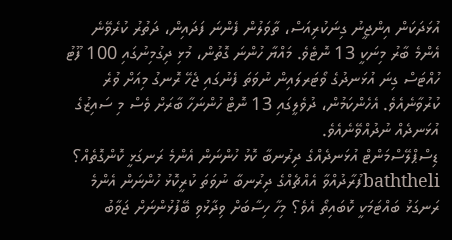އުޅަދަކަން އިންޖީނު ގިނަކުރިއަސް، ތާވަލުން ފެންނަ ފަދައިން، ދަތުރު ކުރެވޭނެ އެންމެ ބާރު މިނަކީ 13 ނޮޓެވެ. މައްޔާ ހުންނަ ގޮތުން، މުޅި ދިގުމިނުގައި 100 ފޫޓު ހުއްޓަސް ގިނަ އުޅަނދުގެ ވޯޓަރލައިން ނުވަތަ ފެނުގައި ޖެހޭ ރޮނގު މިއަށް ވުރެ ކުރުވާނެއެވެ. އެހެންކަމުން، ދުވެލީގައި 13 ނޮޓް ހުންނަހާ ބާރަށް ވެސް މި ސައިޒުގެ އުޅަނދެއް ނުދުއްވޭނެއެވެ.
ޑިސްޕްލޭސްމަންޓް އުޅަނދެއްގެ ދިރުނބާ ކޮޅު ހުންނަން އެންމެ ރަނގަޅީ ކޮންގޮތެއް؟
baththeliފުރާދުއްވާ އެއްޗެއްގެ ދިރުނބާ ނުވަތަ ކުރީކޮޅު ހުންނަން އެންމެ ރަނގަޅު ބައްޓަމަކީ ކޮބައިތޯ އެވެ؟ މިހާ ހިސާބަށް ވިދާޅުވި ބޭފުޅުންނަށް ޖަވާބު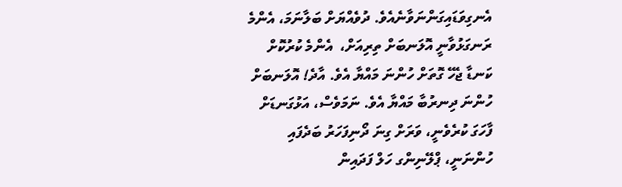އެނގިވަޑައިގަންނަވާނެއެވެ. ދުވެއްޔަށް ބަލާނަމަ، އެންމެ ރަނގަޅުވާނީ އޮލަނބަށް ތިރިއަށް،  އެންމެ ކުރުކޮށް ކަނޑާ ޖެހޭ ގޮތަށް ހުންނަ މައްޔާ އެވެ. އާދެ! އޮލަނބަށް ހުންނަ ދިނރުބާ މައްޔާ އެވެ. ނަމަވެސް، އަޅުގަނޑަށް ފާހަގަ ކުރެވެނީ، ވަރަށް ގިނަ ދޯނިފަހަރު ބަދެފައި ހުންނަނީ، ޕްލޭނިންގ ހަލް ފަދައިން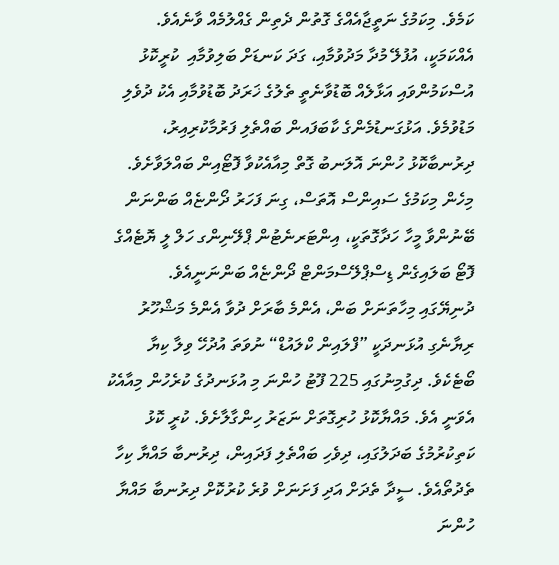ކަމެވެ. މިކަމުގެ ނަތީޖާއެއްގެ ގޮތުން ދެތިން ގެއްލުމެއް ވާނެއެވެ. އެއްކަމަކީ، އުފުލޭ މުދާ މަދުވުމާއި، ގަދަ ކަނޑަށް ބަލިވުމާއި  ކުރީކޮޅު އުސްކަމުންވައި އަޅާލެއް ބޮޑުވާނެތީ ތެލުގެ ޚަރަދު ބޮޑުވުމާއި އެކު ދުވެލި މަޑުވުމެވެ. އަޅުގަނޑުމެންގެ ކާބަފައން ބައްތެލި ފަރުމާކުރިއިރު، ދިރުނބާކޮޅު ހުންނަ އޮލަނބު ގޮތް މިއާއެކުވާ ފޮޓޯއިން ބައްލަވާށެވެ.  މިހެން މިކަމުގެ ސައިންސް އޮތަސް، ގިނަ ފަހަރު ދޯންޏެއް ބަންނަން ބޭނުންވާ މީހާ ހަދާގޮތަކީ، އިންޓަރނެޓުން ޕްލޭނިންގ ހަލް ލީ ޔޮޓެއްގެ ފޮޓޯ ބަލައިގެން ޑިސްޕްލޭސްމަންޓް ދޯންޏެއް ބަންނަނީއެވެ.
ދުނިޔޭގައި މިހާތަނަށް ބަން، އެންމެ ބާރަށް ދުވާ އެންމެ މަޝްހޫރު ރިޔާނެގި އުޅަނދަކީ ”ފްލައިން ކްލައުޑް“ ނުވަތަ އުދުހޭ ވިލާ ކިޔާ ބޯޓެކެވެ. ދިގުމިނުގައި 225 ފޫޓު ހުންނަ މި އުޅަނދުގެ ކުރެހުން މިއާއެކު އެވަނީ އެވެ. މައްޔާކޮޅު ހުރިގޮތަށް ނަޒަރު ހިންގާލާށެވެ. ކުރީ ކޮޅު ކަތިކުރުމުގެ ބަދަލުގައި، ދިވެހި ބައްތެލި ފަދައިން، ދިރުނބާ މައްޔާ ކިހާ ތެދުތޯއެވެ. ސީދާ ތެދަށް އަދި ފަށަނަށް ވުރެ ކުރުކޮށް ދިރުނބާ މައްޔާ ހުންނަ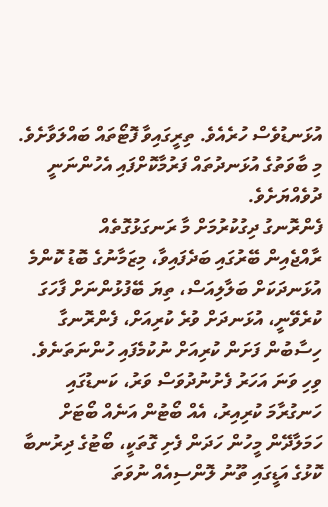އުޅަނޑުވެސް ހުރެއެވެ. ތިރީގައިވާ ފޮޓޯތައް ބައްލަވާށެވެ. މި ބާވަތުގެ އުޅަނދުތައް ފަރުމާކޮށްފައި އެހުންނަނީ ދުވެއްޔަށެވެ.
ފެންރޮނގު ދިގުކުރުމަށް މާ ރަނގަޅުގޮތެއް
ރާއްޖެއިން ބޭރުގައި ބަދެފައިވާ، މިޒަމާނުގެ ބޮޑު ކޮންމެ އުޅަނދަކަށް ބަލާލިއަސް، ތިޔަ ބޭފުޅުންނަށް ފާހަގަ ކުރެވޭނީ، އުޅަނދަށް ވުރެ ކުރިއަށް، ފެންރޮނގާ ހިސާބުން ފަށަން ކުރިއަށް ނުކުމެފައި ހުންނަތަނެވެ. ވިހި ވަނަ އަހަރު ފެށުނުދުވަސް ވަރު، ކަނޑުގައި ހަނގުރާމަ ކުރިއިރު، އެއް ބޯޓުން އަނެއް ބޯޓަށް ހަމަލާދޭން މީހުން ހަދަން ފެށި ގޮތަކީ، ބޯޓުގެ ދިރުނބާ ކޮޅުގެ އަޑީގައި ތޫނު ލޮންސިއެއް ނުވަތަ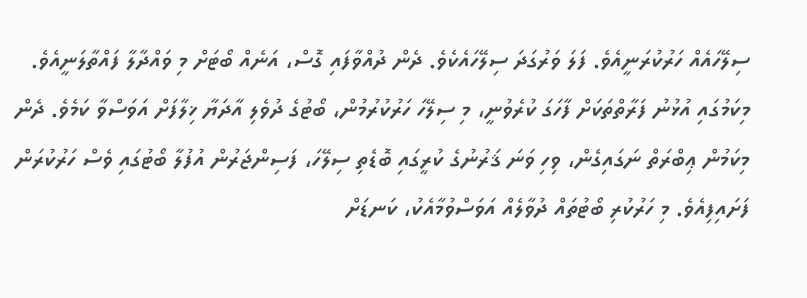ސިލޭހައެއް ހަރުކުރަނީއެވެ. ފަލަ ވަރުގަދަ ސިލޭހައެކެވެ. ދެން ދުއްވާފައި ގޮސް، އަނެއް ބޯޓަށް މި ވައްދާލާ ފައްތާލަނީއެވެ. މިކަމުގައި އުޅުނު ފަރާތްތަކަށް ފާހަގަ ކުރެވުނީ، މި ސިލޭހަ ހަރުކުރުމުން، ބޯޓުގެ ދުވެލި އާދަޔާ ޚިލާފަށް އަވަސްވާ ކަމެވެ. ދެން މިކަމުން ޢިބްރަތް ނަގައިގެން، ވިހި ވަނަ ޤަރުނުގެ ކުރީގައި ބޮޑެތި ސިލޭހަ، ފަސިންޖަރުން އުފުލާ ބޯޓުގައި ވެސް ހަރުކުރަން ފަށައިފިއެވެ. މި ހަރުކުރި ބޯޓުތައް ދުވާލެއް އަވަސްވުމާއެކު، ކަނޑަށް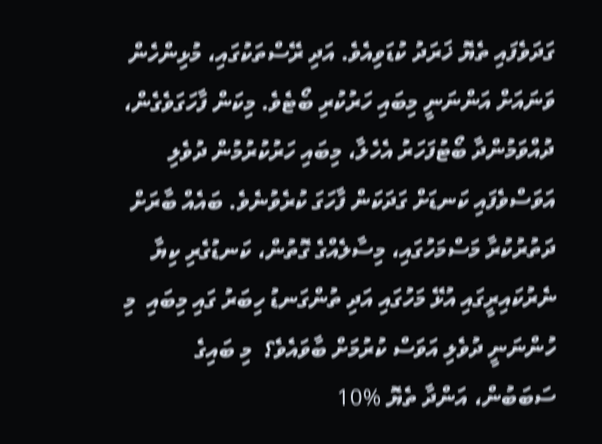ގަދަވެފައި ތެޔޮ ޚަރަދު ކުޑަވިއެވެ. އަދި ރޭސްތަކުގައި، މުޅިންހެން ވަނައަށް އަންނަނީ މިބައި ހަރުކުރި ބޯޓެވެ. މިކަން ފާހަގަވެގެން، ދުއްވަމުންދާ ބޯޓުފަހަރު އެހެލާ، މިބައި ހަރުކުރުމުން ދުވެލި އަވަސްވެފައި ކަނޑަށް ގަދަކަން ފާހަގަ ކުރެވުނެވެ. ބައެއް ބާރަށް ދަތުރުކުރާ މަސްމަހުގައި، މިސާލެއްގެ ގޮތުން، ކަނޑުގެރި ކިޔާ ނެރުކައިރީގައި އުޅޭ މަހުގައި އަދި ތުންގަނޑު ހިބަރު ގައި މިބައި  މި ހުންނަނީ ދުވެލި އަވަސް ކުރުމަށް ބާވައެވެ؟  މި ބައިގެ ސަބަބުން، އަންދާ ތެޔޮ %10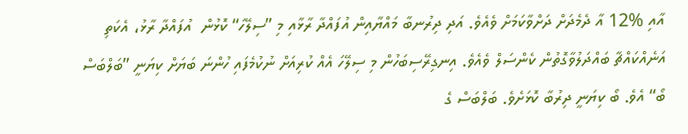އާއި %12 އާ ދެމެދަށް ދަށްވާކަމަށް ވެއެވެ. އަދި ދިރުނބާ މައްޔާއިން އުފައްދާ ރާޅާއި މި ”ސިލޭހަ“ ކޮޅުން  އުފައްދާ ރާޅު، އެކަތި އަނެއްކައްޗާ ބައްދަލުވާގޮތުން ކެންސަލް ވެއެވެ. އިނގިރޭސިބަހުން މި ސިލޭހަ އެއް ކުރިއަށް ނުކުމެފައި ހުންނަ ބަޔަށް ކިޔަނީ ”ބަލްބަސް ބޯ“ އެވެ. ބޯ ކިޔަނީ ދިރުބާ ކޮޅަށެވެ. ބަލްބަސް ގެ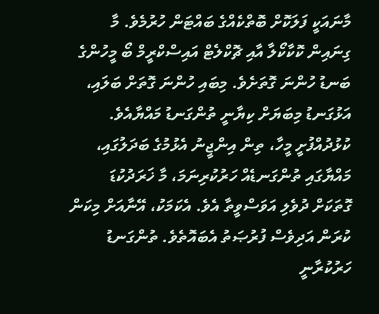މާނައަކީ ފަލަކޮށް ބޮތްކެއްގެ ބައްޓަން ހުރުމެވެ. މާ ގިނައިން ކޮކާކޯލާ އާއި ޗޮކްލެޓް އައިސްކްރީމް ބޯ މީހުންގެ ބަނޑު ހުންނަ ގޮތަށެވެ. މިބައި ހުންނަ ގޮތަށް ބަލައި، އަޅުގަނޑު މިބަޔަށް ކިޔާނީ ތުންގަނޑު މައްޔާއެވެ.
ކުޅުދުއްފުށީ މީހާ، ތިން އިންޖީނު އެޅުމުގެ ބަދަލުގައި، މައްޔާގައި ތުންގަނޑެއް ހަރުކުރިނަމަ، މާ ޚަރަދުކުޑަ ގޮތަކަށް ދުވެލި އަވަސްވީތާ އެވެ. އެކަމަކު، އޭނާއަށް މިކަން ކުރަން އަދިވެސް ފުރުޞަތު އެބައޮތެވެ. ތުންގަނޑު ހަރުކުރާނީ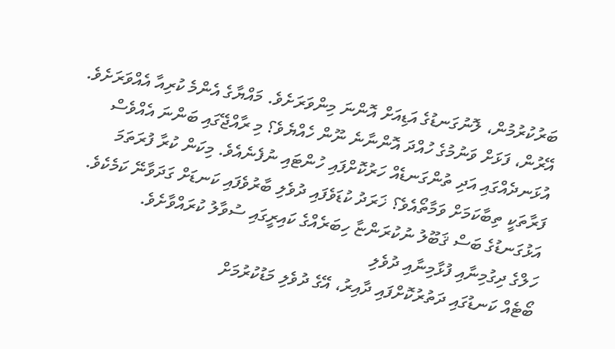ބަރުކުރުމުން، ލޮނުގަނޑުގެ އަޑިއަށް އޮންނަ މިންވަރަށެވެ. މައްޔާގެ އެންމެ ކުރިއާ އެއްވަރަށެވެ. އޭރުން، ފަޅަށް ވަނުމުގެ ހުއްދަ އޮންނާނެ ނޫން ހެއްޔެވެ؟ މި ރާއްޖޭގައި ބަންނަ އެއްވެސް އުޅަނދެއްގައި އަދި ތުންގަނޑެއް ހަރުކޮށްފައި ހުންޓައި ނުފެނެއެވެ. މިކަން ކުރާ ފުރަތަމަ ފަރާތަކީ ތިބާކަމަށް ވަމާތޯއެވެ؟ ޚަރަދު ކުޑަވެފައި ދުވެލި ބާރުވެފައި ކަނޑަށް ގަދަވާނޭ ކަމެކެވެ. އަޅުގަނޑުގެ ބަސް ޤަބޫލު ނުކުރަންޏާ ހިބަރެއްގެ ކައިރީގައި ސުވާލު ކުރައްވާށެވެ.
ހަލްގެ ދިގުމިނާއި ފުޅާމިނާއި ދުވެލި
ބޯޓެއް ކަނޑުގައި ދަތުރުކޮށްފައި ދާއިރު، އޭގެ ދުވެލި މަޑުކުރުމަށް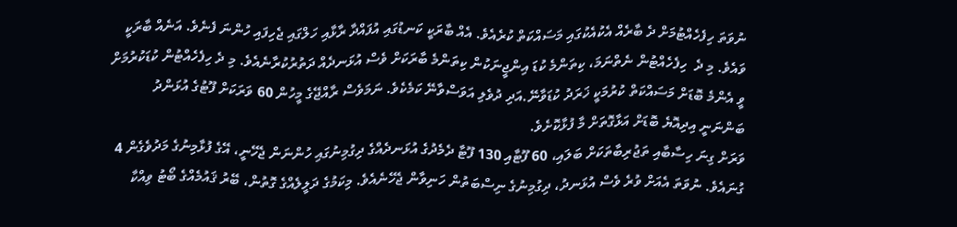ނުވަތަ ހިފެހެއްޓުމަށް ދެ ބާރެއް އެކުއެކުގައި މަސައްކަތް ކުރެއެވެ. އެއް ބާރަކީ ކަނޑުގައި އުފައްދާ ރާޅާއި ހަލްގައި ޖެހިފައި ހުންނަ ފެނެވެ. އަނެއް ބާރަކީ ވައެވެ. މި ދެ  ހިފެހެއްޓުން ނެތްނަމަ، ކިތަންމެ ކުޑަ އިންޖީނަކުން ކިތަންމެ ބާރަކަށް ވެސް އުޅަނދެއް ދަތުރުކުރާނެއެވެ. މި ދެ ހިފެހެއްޓުން ކުޑަކުރުމަށް ވީ އެންމެ ބޮޑަށް މަސައްކަތް ކުރުމަކީ ޚަރަދު ކުޑަވާނޭ.އަދި ދުވެލި އަވަސްވާނޭ ކަމެކެވެ. ނަމަވެސް ރާއްޖޭގެ މީހުން 60 ވަރަކަށް ފޫޓުގެ އުޅަންދު ބަންނަނީ އިދިއޮޔެ ބޮޑަށް އަޅާގޮތަށް މާ ފުޅާކޮށެވެ.
ވަރަށް ގިނަ ހިސާބާއި ތަޖުރިބާތަކަށް ބަލައި، 60 ފޫޓާއި 130 ފޫޓާ ދެމެދުގެ އުޅަނދެއްގެ ދިގުމިނުގައި ހުންނަން ޖެހޭނީ، އޭގެ ފުޅާމިނުގެ މަދުވެގެން 4 ގުނައެވެ. ނުވަތަ އެއަށް ވުރެ ވެސް އުޅަނދު، ދިގުމިނުގެ ނިސްބަތުން ހަނިވާން ޖެހޭނެއެވެ. މިކަމުގެ ދަލީލެއްގެ ގޮތުން، ބޭރު ޤައުމެއްގެ ބޯޓު ވިއްކާ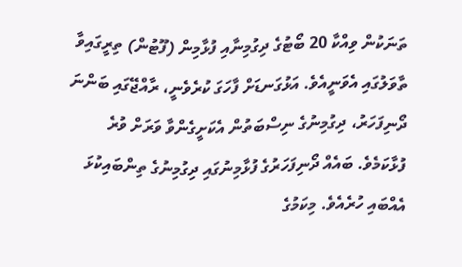ތަނަކުން ވިއްކާ 20 ބޯޓުގެ ދިގުމިނާއި ފުޅާމިން (ފޫޓުން) ތިރީގައިވާ ތާވަލުގައި އެވަނީއެވެ. އަޅުގަނޑަށް ފާހަގަ ކުރެވެނީ، ރާއްޖޭގައި ބަންނަ ދޯނިފަހަރު، ދިގުމިނުގެ ނިސްބަތުން އެކަށީގެންވާ ވަރަށް ވުރެ ފުޅާކަމެވެ. ބައެއް ދޯނިފަހަރުގެ ފުޅާމިނުގައި ދިގުމިނުގެ ތިންބައިކުޅަ އެއްބައި ހުރެއެވެ. މިކަމުގެ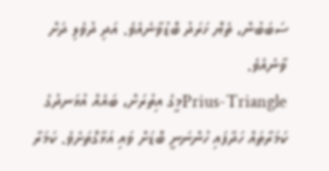ސަބަބުން، ތެޔޮ ޚަރަދު ބޮޑުވާނެއެވެ. އަދި ދުވެލި ދަށް ވާނެއެވެ.
Prius-Triangleމީގެ އިތުރަށް، ބައެއް އުޅަނދުގެ ކަމަރާތައް ހަދާފައި ހުންނަނީ ބޮޑަށް ވައި އަޅާގޮތަށެވެ. ކަމަރާ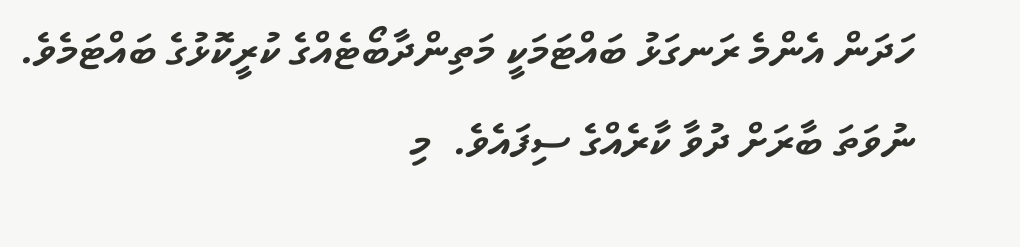ހަދަން އެންމެ ރަނގަޅު ބައްޓަމަކީ މަތިންދާބޯޓެއްގެ ކުރީކޮޅުގެ ބައްޓަމެވެ. ނުވަތަ ބާރަށް ދުވާ ކާރެއްގެ ސިފައެވެ.  މި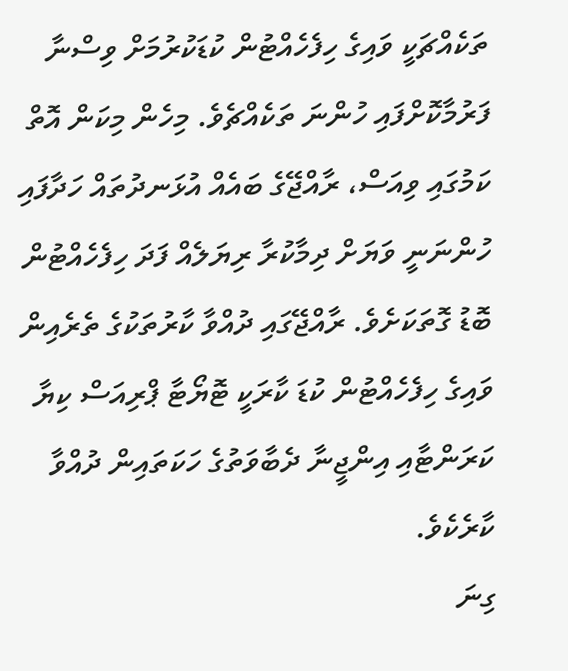ތަކެއްޗަކީ ވައިގެ ހިފެހެއްޓުން ކުޑަކުރުމަށް ވިސްނާ ފަރުމާކޮށްފައި ހުންނަ ތަކެއްޗެވެ. މިހެން މިކަން އޮތް ކަމުގައި ވިއަސް، ރާއްޖޭގެ ބައެއް އުޅަނދުތައް ހަދާފައި ހުންނަނީ ވަޔަށް ދިމާކުރާ ރިޔަލެއް ފަދަ ހިފެހެއްޓުން ބޮޑު ގޮތަކަށެވެ. ރާއްޖޭގައި ދުއްވާ ކާރުތަކުގެ ތެރެއިން ވައިގެ ހިފެހެއްޓުން ކުޑަ ކާރަކީ ޓޮޔޯޓާ ޕްރިއަސް ކިޔާ ކަރަންޓާއި އިންޖީނާ ދެބާވަތުގެ ހަކަތައިން ދުއްވާ ކާރެކެވެ.
ގިނަ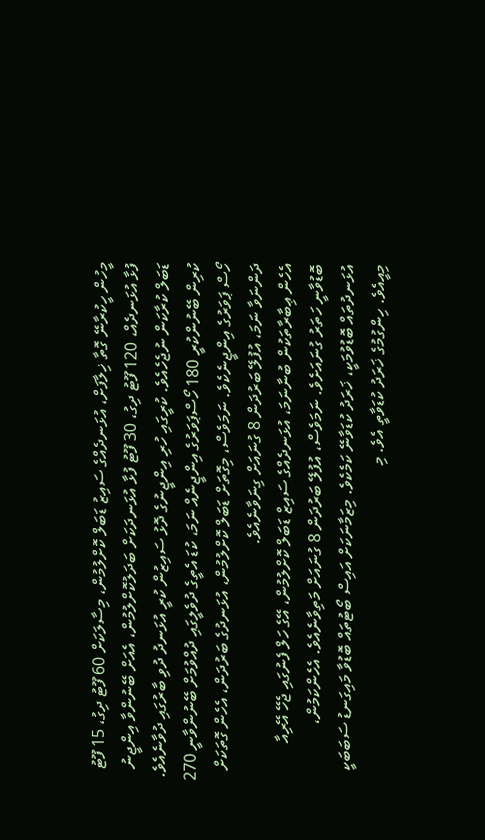މީހުން ހީކުރާނޭ ގޮތާ ޚިލާފަށް، އުޅަނދެއްގެ ސައިޒު ޑަބަލް ކޮށްލުމުން، މިސާލަކަށް 60 ފޫޓު ދިގު، 15 ފޫޓު ފުޅާ އުޅަނދެއް، 120 ފޫޓު ދިގު، 30 ފޫޓު ފުޅާ އުޅަނދަކަށް ބަދަލުކޮށްލުމުން، އެއަށް ބޭނުންވާ އިންޖީނު ޑަބަލް ކުރާކަން ނުޖެހެއެވެ. ކުރީގައި ހުރި އިންޖީނުގެ ދޮޅު ސައިޒުން ކުރީ އުޅަނދު ދުވި ބާރުގައި ދުވާނެއެވެ. ކުރިން ބޭނުންކުރީ 180 ހޯސްޕަވަރުގެ އިންޖީނެއް ނަމަ، ކުޑަ އެތީގެ ދުވެލީގައި ދުއްވުމަށް ބޭނުންވާނީ 270 ހޯސް ޕަވަރުގެ އިންޖީނެކެވެ. ނަމަވެސް، މިގޮތަށް ޑަބަލް ކޮށްލުމުން، އުޅަނދުގެ ބަރުދަން، އެހެން ގޮތަކަށް ދަންނަވާ ނަމަ، އުފުލޭ ބަރުދަން 8 ގުނައަށް ގިނަވާނެއެވެ.
އެހެން ޢިބާރާތަކުން ބުނާނަމަ، އުޅަނދެއްގެ ސައިޒް ޑަބަލް ކޮށްލުމުން، އޭގެ ހަލް ފެނުގައި ޖެހޭ އޭރިއާ ބޮޑުވާނީ ހަތަރު ގުނައަށެވެ. ނަމަވެސް، އުފުލޭ ބަރުދަން 8 ގުނައަށް މަތިވާނެއެވެ. އެހެންކަމުން، އުޅަނދުތައް ބޮޑުވުމަކީ، ޚަރަދު ކުޑަވާނޭ ކަމެކެވެ. މިޒަމާނަކަށް އައިސް ބޯޓުތައް ބޮޑުވާ މައިގަނޑު ސަބަބަކީ މިއީއެވެ. ހިންގުމުގެ ޚަރަދު ކުޑަވާތީ އެވެ. މި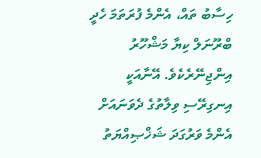ހިސާބު ތައް، އެންމެ ފުރަތަމަ ހެދީ ބްރޫނަލް ކިޔާ މަޝްހޫރު އިންޖިނޭރެކެވެ. އޭނާއަކީ އިނގިރޭސި ވިލާތުގެ ދެވަނައަށް އެންމެ ވަރުގަދަ ޝަޚްޞިއްޔަތު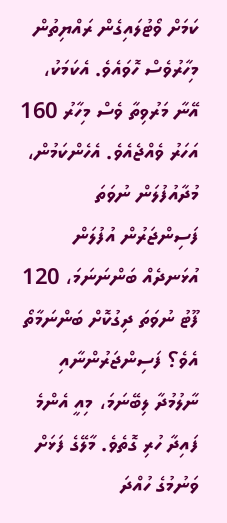ކަމަށް ވޯޓުލައިގެން ރައްޔިތުން މިހާރުވެސް ހޮވައެވެ. އެކަމަކު، އޭނާ މަރުވިތާ ވެސް މިހާރު 160 އަހަރު ވެއްޖެއެވެ. އެހެންކަމުން، މުދާއުފުލަން ނުވަތަ ފަސިންޖަރުން އުފުލަން އުޅަނދެއް ބަންނަނަމަ، 120 ފޫޓު ނުވަތަ ދިގުކޮށް ބަންނަމާތޯ އެވެ؟ ފަސިންޖަރުންނާއި ނާލުމުދާ ލިބޭނަމަ، މިއީ އެންމެ ފައިދާ ހުރި ގޮތެވެ. މާލޭގެ ފަޅަށް ވަނުމުގެ ހުއްދަ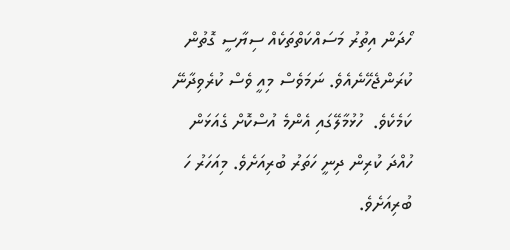ހޯދަން އިތުރު މަސައްކަތްތަކެއް ސިޔާސީ ގޮތުން ކުރަންޖެހޭނެއެވެ. ނަމަވެސް މިއީ ވެސް ކުރެވިދާނޭ ކަމެކެވެ.  ހުޅުމާލޭގައި އެންމެ އުސްކޮށް ގެއަޅަން ހުއްދަ ކުރިން ދިނީ ހަތަރު ބުރިއަށެވެ. މިއަހަރު ހަ ބުރިއަށެވެ.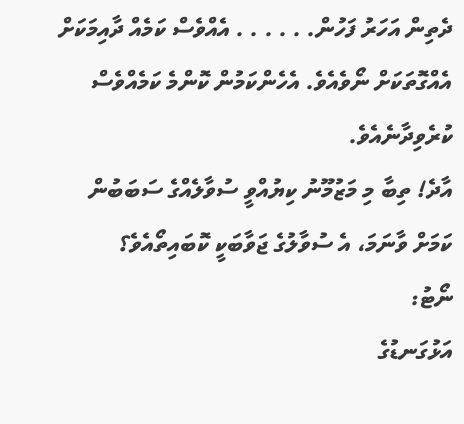ދެތިން އަހަރު ފަހުން. . . . . . އެއްވެސް ކަމެއް ދާއިމަކަށް އެއްގޮތަކަށް ނޯވެއެވެ. އެހެންކަމުން ކޮންމެ ކަމެއްވެސް ކުރެވިދާނެއެވެ.
އާދެ! ތިބާ މި މަޒުމޫނު ކިޔުއްވީ ސުވާލެއްގެ ސަބަބުން ކަމަށް ވާނަމަ، އެ ސުވާލުގެ ޖަވާބަކީ ކޮބައިތޯއެވެ؟
ނޯޓު:
އަޅުގަނޑުގެ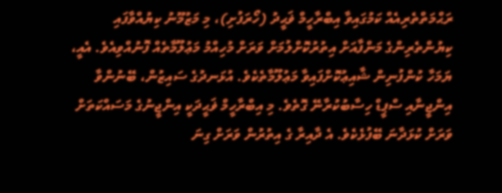ރަޙްމަތްތެރިއެއް ކަމުގައިވާ އިބްރާހީމް ޥަޙީދު (ހޯރަފުށި)، މި މަޒުމޫނު ކިޔުއްވާފައި ކިޔުންތެރިންގެ މަންފާއަށް އިތުރުކޮށްލުމަށް ވަރަށް މުހިއްމު މަޢުލޫމާތެއް ފޮނުއްވިއެވެ. އެއީ، ޔަމަހާ ކުންފުނިން ޝާއިޢުކޮށްފައިވާ މަޢުލޫމާތެކެވެ. އުޅަނދުގެ ސައިޒުން، ބޭނުންވާ އިންޖީނާއި ސްޕީޑް ހިސާބުކުރާނޭ ގޮތެވެ. މި އިބްރާހީމް ޥަޙީދަކީ އިންޖީނުގެ މަސައްކަތަށް ވަރަށް ކުޅަދާނަ ބޭފުޅެކެވެ. އެ ދާއިރާ ގެ އިތުރުން ވަރަށް ގިނަ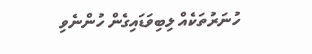ހުނަރުތަކެއް ލިބިވަޑައިގެން ހުންނެވި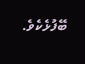ބޭފުޅެކެވެ.